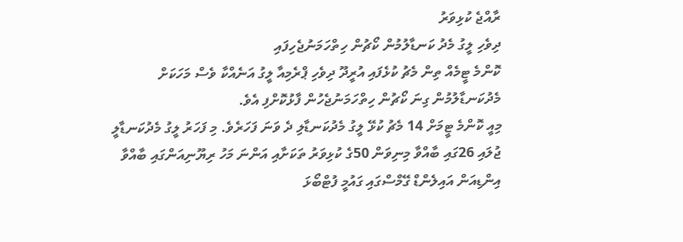ރާއްޖެ ކުޅިވަރު
ދިވެހި ލީގު މެދު ކަނޑާލުމުން ކޯޗުން ހިތްހަމަނުޖެހިފައި
ކޮންމެ ޓީމެއް ތިން މެޗު ކުޅެފައި އުރީދޫ ދިވެހި ޕްރެމިއާ ލީގު އަނެއްކާ ވެސް މަހަކަށް މެދުކަނޑާލުމުން ގިނަ ކޯޗުން ހިތްހަމަނުޖެހުން ފާޅުކޮށްފި އެވެ.
މިއީ ކޮންމެ ޓީމަށް 14 މެޗު ކުޅޭ ލީގު މެދުކަނޑާލި ދެ ވަނަ ފަހަރެވެ. މި ފަހަރު ލީގު މެދުކަނޑާލީ ޖުލައި 26ގައި ބާއްވާ މިނިވަން 50ގެ ކުޅިވަރު ތަކަށާއި އަންނަ މަހު ރިޔޫނިއަންގައި ބާއްވާ އިންޑިއަން އައިލެންޑް ގޭމްސްގައި ގައުމީ ފުޓްބޯޅަ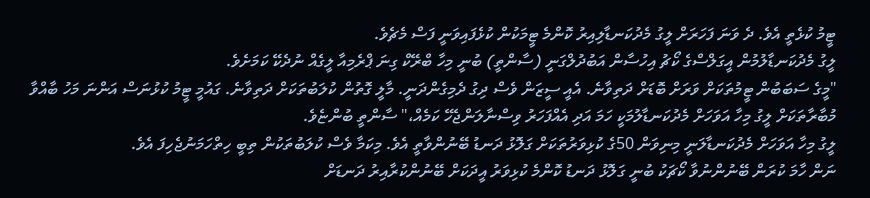ޓީމު ކުޅެތީ އެވެ. ދެ ވަނަ ފަހަރަށް ލީގު މެދުކަނޑާލިއިރު ކޮންމެ ޓީމަކުން ކުޅެފައިވަނީ ފަސް މެޗެވެ.
ލީގު މެދުކަނޑާލުމުން އީގަލްސްގެ ކޯޗު އިހުސާން އަބުދުލްގަނީ (ސާންތީ) ބުނީ މިހާ ބްރޭކް ގިނަ ޕްރެމިއާ ލީގެއް ނުދެކޭ ކަމަށެވެ.
"މީގެ ސަބަބުން ޓީމުތަކަށް ވަރަށް ބޮޑަށް ދަތިވާނެ. އެއީ ސީޒަން ވެސް ދިގު ދެމިގެންދަނީ. މާލީ ގޮތުން ކުލަބުތަކަށް ދަތިވާނެ. ގައުމީ ޓީމު ކުޅުނަސް އަންނަ މަހު ބާއްވާ މުބާރާތަކަށް ލީގު މިހާ އަވަހަށް މެދުކަނޑާލުމަކީ ހަމަ އަދި އެއްފަހަރު ވިސްނާލަންޖެހޭ ކަމެއް،" ސާންތީ ބުންޏެވެ.
ލީގު މިހާ އަވަހަށް މެދުކަނޑާލަނީ މިނިވަން 50ގެ ކުޅިވަރުތަކަށް ގަލޮޅު ދަނޑު ބޭނުންވާތީ އެވެ. މިކަމާ ވެސް ކުލަބުތަކުން ތިބީ ހިތްހަމަނުޖެހިފަ އެވެ.
ނަން ހާމަ ކުރަން ބޭނުންނުވާ ކޯޗަކު ބުނީ ގަލޮޅު ދަނޑު ކޮންމެ ކުޅިވަރު އީދަކަށް ބޭނުންކުރާއިރު ދަނޑަށް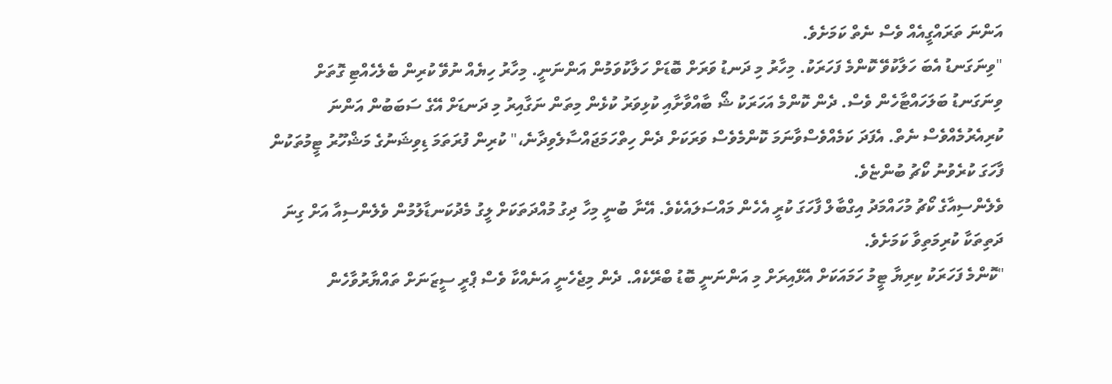އަންނަ ތަރައްގީއެއް ވެސް ނެތް ކަމަށެވެ.
"ވިނަގަނޑު އެބަ ހަލާކުވޭ ކޮންމެ ފަހަރަކު. މިހާރު މި ދަނޑު ވަރަށް ބޮޑަށް ހަލާކުވަމުން އަންނަނީ. މިހާރު ހިޔެއް ނުވޭ ކުރިން ބެލެހެއްޓި ގޮތަށް ވިނަގަނޑު ބަލަހައްޓާހެން ވެސް. ދެން ކޮންމެ އަހަރަކު ޝޯ ބާއްވާށާއި ކުޅިވަރު ކުޅެން މިތަން ނަގާއިރު މި ދަނޑަށް އޭގެ ސަބަބުން އަންނަ ކުރިއެރުމެއްވެސް ނެތް. އެފަދަ ކަމެއްވެސްވާނަމަ ކޮންމެވެސް ވަރަކަށް ދެން ހިތްހަމަޖައްސާލެވިދާނެ،" ކުރިން ފުރަތަމަ ޑިވިޝަނުގެ މަޝްހޫރު ޓީމުތަކުން ފާހަގަ ކުރެވުނު ކޯޗު ބުންޏެވެ.
ވެލެންސިއާގެ ކޯޗު މުހައްމަދު އިގްބާލް ފާހަގަ ކުރީ އެހެން މައްސަލައެކެވެ. އޭނާ ބުނީ މިހާ ދިގު މުއްދަތަކަށް ލީގު މެދުކަނޑާލުމުން ވެލެންސިއާ އަށް ގިނަ ދަތިތަކާ ކުރިމަތިވާ ކަމަށެވެ.
"ކޮންމެ ފަހަރަކު ކިރިޔާ ޓީމު ހަމައަކަށް އެޅޭއިރަށް މި އަންނަނީ ބޮޑު ބްރޭކެއް. ދެން މިޖެހެނީ އަނެއްކާ ވެސް ޕްރީ ސީޒަނަށް ތައްޔާރުވާހެން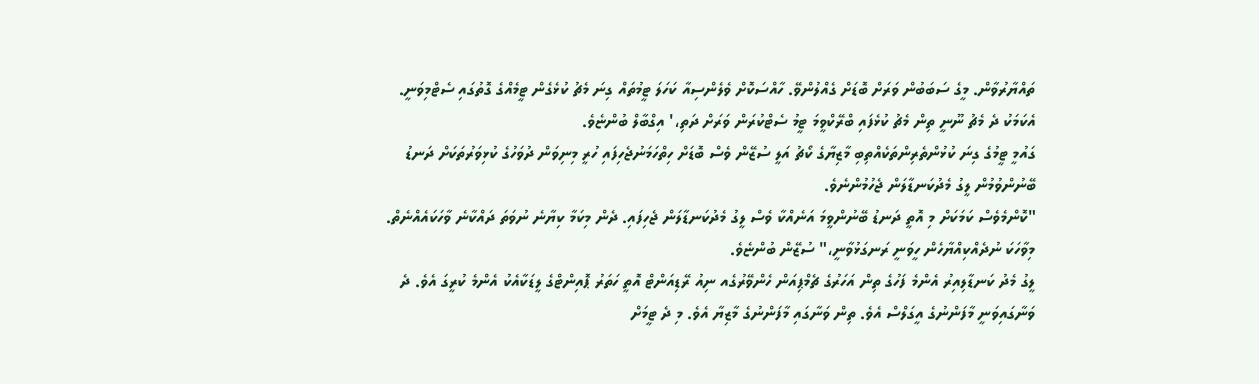ތައްޔާރުވާން. މީގެ ސަބަބުން ވަރަށް ބޮޑަށް ގެއްލުންވޭ. ހާއްސަކޮށް ވެލެންސިއާ ކަހަލަ ޓީމުތައް ގިނަ މެޗު ކުޅެގެން ޓީމެއްގެ ގޮތުގައި ސެޓްމިވަނީ. އެކަމަކު ދެ މެޗު ނޫނީ ތިން މެޗު ކުޅެފައި ބްރޭކްވީމަ ޓީމު ސެޓްކުރަން ވަރަށް ދަތި،' އިގްބާލް ބުންޏެވެ.
ގައުމީ ޓީމުގެ ގިނަ ކުޅުންތެރިންތަކެއްތިބި މާޒިޔާގެ ކޯޗު އަލީ ސުޒޭން ވެސް ބޮޑަށް ހިތްހަމަނުޖެހިފައި ހުރީ މިނިވަން ދުވަހުގެ ކުޅިވަރުތަކަށް ދަނޑު ބޭނުންވުމުން ލީގު މެދުކަނޑާލަން ޖެހުމުންނެވެ.
"ކޮންމެވެސް ކަމަކަށް މި އޮތީ ދަނޑު ބޭނުންވީމަ އަނެއްކާ ވެސް ލީގު މެދުކަނޑާލަން ޖެހިފައި. ދެން މިކަމާ ކިޔާނެ ނުވަތަ ދައްކާނެ ވާހަކައެއްނެތް. މިވާހަކަ ނުދެއްކިއްޔާހެން ހީވަނީ ރަނގަޅުވާނީ،" ސުޒޭން ބުންޏެވެ.
ލީގު މެދު ކަނޑާލިއިރު އެންމެ ފަހުގެ ތިން އަހަރުގެ ޗެމްޕިއަން ހެންވޭރުގެއ ނިއު ރޭޑިއަންޓް އޮތީ ހަތަރު ޕޮއިންޓްގެ ލީޑަކާއެކު އެންމެ ކުރީގަ އެވެ. ދެ ވަނާގައިވަނީ މާފަންނުގެ އީގަލްސް އެވެ. ތިން ވަނާގައި މާފަންނުގެ މާޒިޔާ އެވެ. މި ދެ ޓީމަށް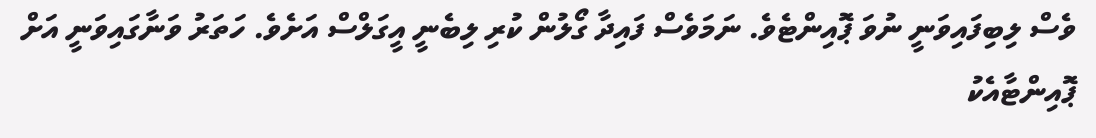ވެސް ލިބިފައިވަނީ ނުވަ ޕޮއިންޓެވެ. ނަމަވެސް ފައިދާ ގޯލުން ކުރި ލިބެނީ އީގަލްސް އަށެވެ. ހަތަރު ވަނާގައިވަނީ އަށް ޕޮއިންޓާއެކު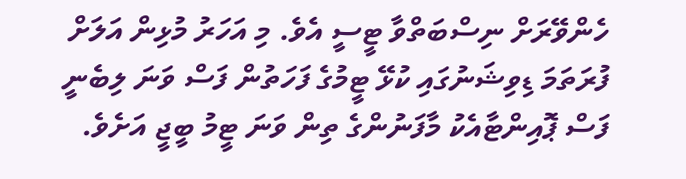ހެންވޭރަށް ނިސްބަތްވާ ޓީސީ އެވެ. މި އަހަރު މުޅިން އަލަށް ފުރަތަމަ ޑިވިޝަނުގައި ކުޅޭ ޓީމުގެ ފަހަތުން ފަސް ވަނަ ލިބެނީ ފަސް ޕޮއިންޓާއެކު މާފަނުންގެ ތިން ވަނަ ޓީމު ބީޖީ އަށެވެ.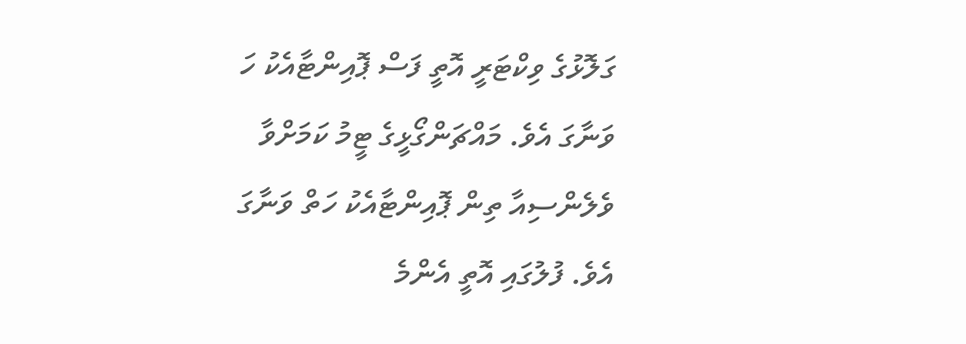ގަލޮޅުގެ ވިކްޓަރީ އޮތީ ފަސް ޕޮއިންޓާއެކު ހަ ވަނާގަ އެވެ. މައްޗަންގޯޅީގެ ޓީމު ކަމަށްވާ ވެލެންސިއާ ތިން ޕޮއިންޓާއެކު ހަތް ވަނާގަ އެވެ. ފުލުގައި އޮތީ އެންމެ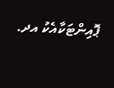ޕޮއިންޓަކާއެކު އދ.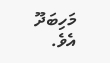މަހިބަދޫ އެވެ.